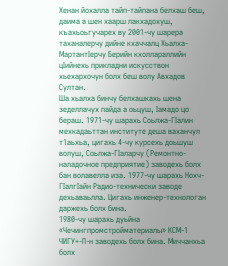Хенан йохалла тайп-тайпана белхаш беш, даима а шен хаарш лакхадохуш, къахьоьгучарех ву 2001-чу шарера таханалерчу дийне кхаччалц Хьалха-МартантIерчу Берийн кхоллараллийн цIийнехь прикладни искусствон хьехархочун болх беш волу Авхадов Султан.
Ша хьалха бинчу белхашкахь шена зеделлачух пайда а оьцуш, Iамадо цо бераш. 1971-чу шарахь Соьлжа-ГIалин мехкадаьттан институте деша ваханчул т1аьхьа, цигахь 4-чу курсехь доьшуш волуш, Соьлжа-ГIаларчу (Ремонтно-наладочное предприятие) заводехь болх бан волавелла иза. 1977-чу шарахь Нохч-ГIалгIайн Радио-технически заводе дехьаваьлла. Цигахь инженер-технологан даржехь болх бина.
1980-чу шарахь дуьйна «Чечингпромстройматериалы» КСМ-1 ЧИГУ+-П-н заводехь болх бина. Миччанхьа болх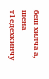беш хилча а, шена т1едехкинчу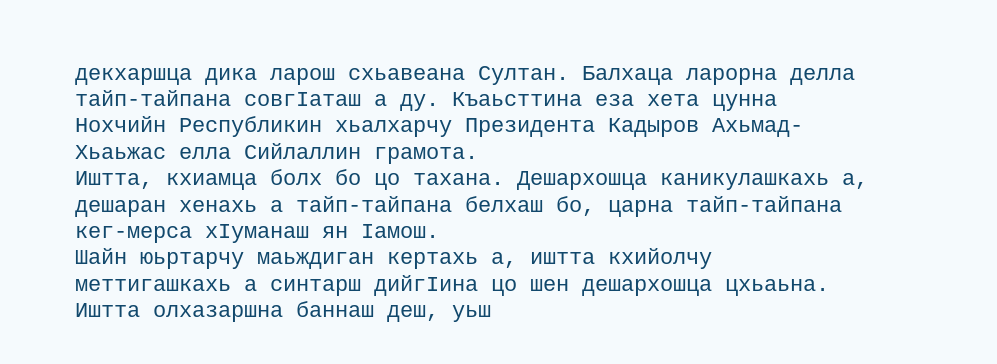декхаршца дика ларош схьавеана Султан. Балхаца ларорна делла тайп-тайпана совгIаташ а ду. Къаьсттина еза хета цунна Нохчийн Республикин хьалхарчу Президента Кадыров Ахьмад-Хьаьжас елла Сийлаллин грамота.
Иштта, кхиамца болх бо цо тахана. Дешархошца каникулашкахь а, дешаран хенахь а тайп-тайпана белхаш бо, царна тайп-тайпана кег-мерса хIуманаш ян Iамош.
Шайн юьртарчу маьждиган кертахь а, иштта кхийолчу меттигашкахь а синтарш дийгIина цо шен дешархошца цхьаьна. Иштта олхазаршна баннаш деш, уьш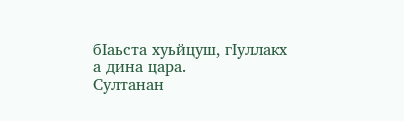бIаьста хуьйцуш, гIуллакх а дина цара.
Султанан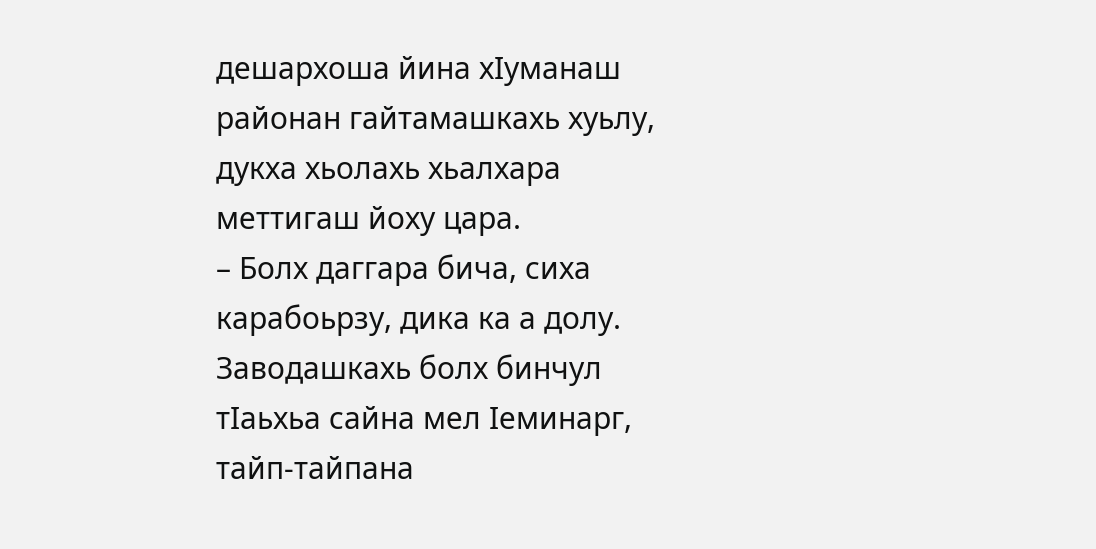дешархоша йина хIуманаш районан гайтамашкахь хуьлу, дукха хьолахь хьалхара меттигаш йоху цара.
– Болх даггара бича, сиха карабоьрзу, дика ка а долу. Заводашкахь болх бинчул тIаьхьа сайна мел Iеминарг, тайп-тайпана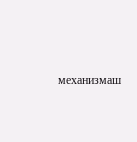механизмаш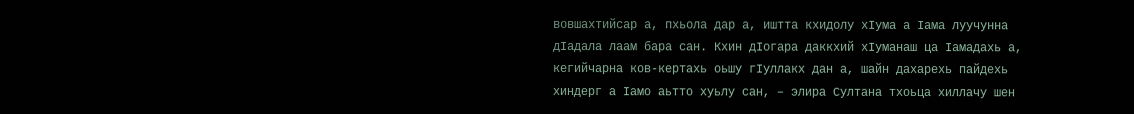вовшахтийсар а, пхьола дар а, иштта кхидолу хIума а Iама луучунна дIадала лаам бара сан. Кхин дIогара даккхий хIуманаш ца Iамадахь а, кегийчарна ков-кертахь оьшу гIуллакх дан а, шайн дахарехь пайдехь хиндерг а Iамо аьтто хуьлу сан, – элира Султана тхоьца хиллачу шен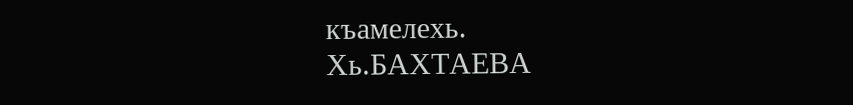къамелехь.
Хь.БАХТАЕВА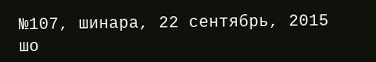№107, шинара, 22 сентябрь, 2015 шо